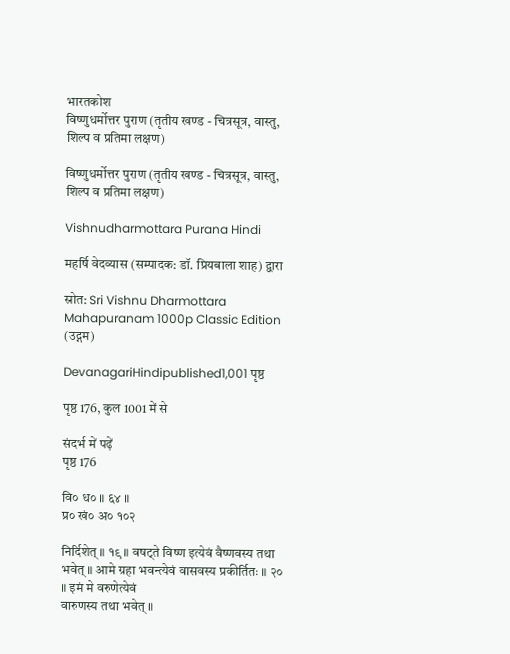भारतकोश
विष्णुधर्मोत्तर पुराण (तृतीय खण्ड - चित्रसूत्र, वास्तु, शिल्प व प्रतिमा लक्षण)

विष्णुधर्मोत्तर पुराण (तृतीय खण्ड - चित्रसूत्र, वास्तु, शिल्प व प्रतिमा लक्षण)

Vishnudharmottara Purana Hindi

महर्षि वेदव्यास (सम्पादक: डॉ. प्रियबाला शाह) द्वारा

स्रोत: Sri Vishnu Dharmottara Mahapuranam 1000p Classic Edition (उद्गम)

DevanagariHindipublished1,001 पृष्ठ

पृष्ठ 176, कुल 1001 में से

संदर्भ में पढ़ें
पृष्ठ 176

वि० ध० ॥ ६४ ॥
प्र० खं० अ० १०२

निर्दिशेत् ॥ १९ ॥ वषट्ते विष्ण इत्येवं वैष्णवस्य तथा भवेत् ॥ आमे ग्रहा भवन्त्येवं वासवस्य प्रकीर्तितः ॥ २० ॥ इमं मे वरुणेत्येवं
वारुणस्य तथा भवेत् ॥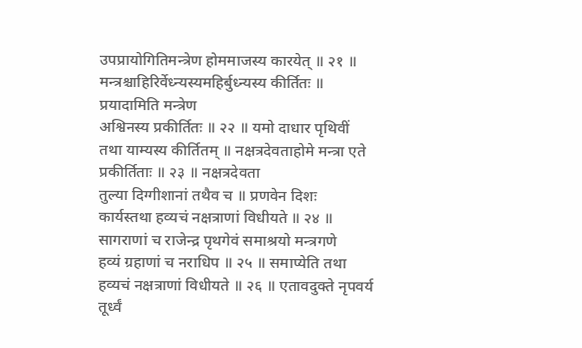उपप्रायोगितिमन्त्रेण होममाजस्य कारयेत् ॥ २१ ॥ मन्त्रश्चाहिरिर्वेध्न्यस्यमहिर्बुध्न्यस्य कीर्तितः ॥ प्रयादामिति मन्त्रेण
अश्विनस्य प्रकीर्तितः ॥ २२ ॥ यमो दाधार पृथिवीं तथा याम्यस्य कीर्तितम् ॥ नक्षत्रदेवताहोमे मन्त्रा एते प्रकीर्तिताः ॥ २३ ॥ नक्षत्रदेवता
तुल्या दिग्गीशानां तथैव च ॥ प्रणवेन दिशः कार्यस्तथा हव्यचं नक्षत्राणां विधीयते ॥ २४ ॥ सागराणां च राजेन्द्र पृथगेवं समाश्रयो मन्त्रगणे
हव्यं ग्रहाणां च नराधिप ॥ २५ ॥ समाप्येति तथा हव्यचं नक्षत्राणां विधीयते ॥ २६ ॥ एतावदुक्ते नृपवर्य तूर्ध्वं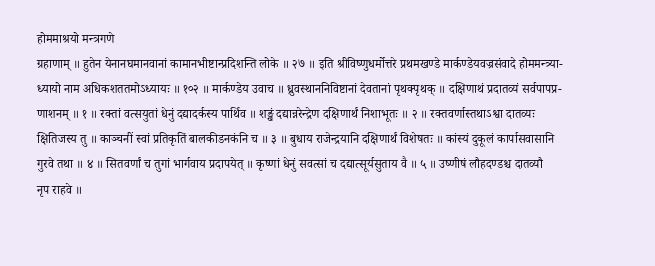होममाश्रयो मन्त्रगणे
ग्रहाणाम् ॥ हुतेन येनानघमानवानां कामानभीष्टान्प्रदिशन्ति लोके ॥ २७ ॥ इति श्रीविष्णुधर्मोत्तरे प्रथमखण्डे मार्कण्डेयवज्रसंवादे होममन्त्र्या-
ध्यायो नाम अधिकशततमोऽध्यायः ॥ १०२ ॥ मार्कण्डेय उवाच ॥ ध्रुवस्थाननिविष्टानां देवतानां पृथक्पृथक् ॥ दक्षिणाथं प्रदातव्यं सर्वपापप्र-
णाशनम् ॥ १ ॥ रक्तां वत्सयुतां धेनुं दद्यादर्कस्य पार्थिव ॥ शङ्खं दद्यान्नरेन्द्रेण दक्षिणार्थं निशाभूतः ॥ २ ॥ रक्तवर्णास्तथाऽश्वा दातव्यः
क्षितिजस्य तु ॥ काञ्चनीं स्वां प्रतिकृतिं बालकीडनकंनि च ॥ ३ ॥ बुधाय राजेन्द्रयानि दक्षिणार्थं विशेषतः ॥ कांस्यं दुकूलं कार्पासवासानि
गुरवे तथा ॥ ४ ॥ सितवर्णां च तुगां भार्गवाय प्रदापयेत् ॥ कृष्णां धेनुं सवत्सां च दद्यात्सूर्यसुताय वै ॥ ५ ॥ उष्णीषं लौहदण्डश्च दातव्यौ
नृप राहवे ॥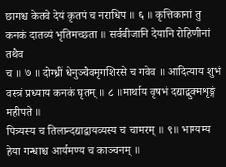छागश्च केतवे देयं कृतपं च नराधिप ॥ ६ ॥ कृत्तिकानां तु कनकं दातव्यं भृतिमच्छता ॥ सर्वबीजानि देयानि रोहिणीनां तथैव
च ॥ ७ ॥ दोग्ध्रीं धेनुञ्चैवमृगशिरसे च गवेव ॥ आदित्याय शुभं वस्त्रं प्रध्याय कनकं घृतम् ॥ ८ ॥मार्थाय वृषभं दद्याद्बुक्मशृङ्गं महीपते ॥
पित्र्यस्य च तिलान्दद्याद्वायव्यस्य च चामरम् ॥ ९॥ भाग्यम्य हेया गन्धाश्च आर्यमण्य च काञ्चनम् ॥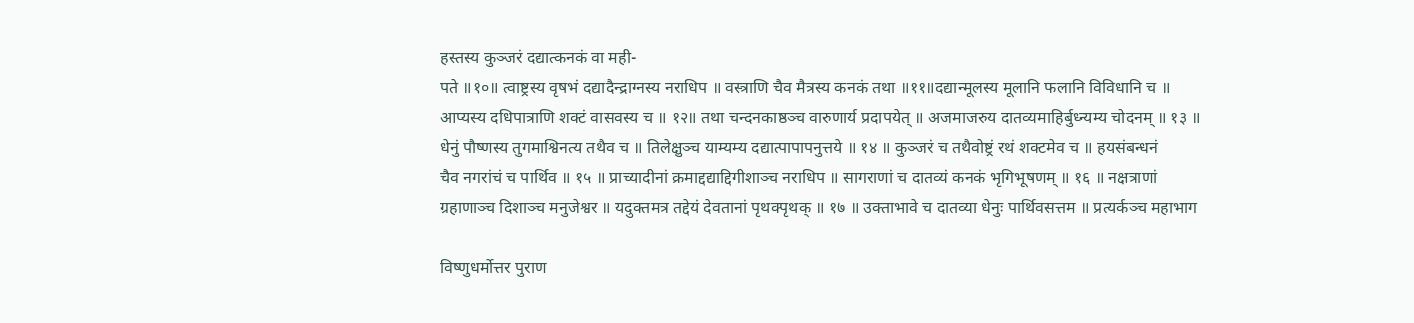हस्तस्य कुञ्जरं दद्यात्कनकं वा मही-
पते ॥१०॥ त्वाष्ट्रस्य वृषभं दद्यादैन्द्राग्नस्य नराधिप ॥ वस्त्राणि चैव मैत्रस्य कनकं तथा ॥११॥दद्यान्मूलस्य मूलानि फलानि विविधानि च ॥
आप्यस्य दधिपात्राणि शक्टं वासवस्य च ॥ १२॥ तथा चन्दनकाष्ठञ्च वारुणार्य प्रदापयेत् ॥ अजमाजरुय दातव्यमाहिर्बुध्न्यम्य चोदनम् ॥ १३ ॥
धेनुं पौष्णस्य तुगमाश्विनत्य तथैव च ॥ तिलेक्षुञ्च याम्यम्य दद्यात्पापापनुत्तये ॥ १४ ॥ कुञ्जरं च तथैवोष्ट्रं रथं शक्टमेव च ॥ हयसंबन्धनं
चैव नगरांचं च पार्थिव ॥ १५ ॥ प्राच्यादीनां क्रमाद्दद्याद्दिगीशाञ्च नराधिप ॥ सागराणां च दातव्यं कनकं भृगिभूषणम् ॥ १६ ॥ नक्षत्राणां
ग्रहाणाञ्च दिशाञ्च मनुजेश्वर ॥ यदुक्तमत्र तद्देयं देवतानां पृथक्पृथक् ॥ १७ ॥ उक्ताभावे च दातव्या धेनुः पार्थिवसत्तम ॥ प्रत्यर्कञ्च महाभाग

विष्णुधर्मोत्तर पुराण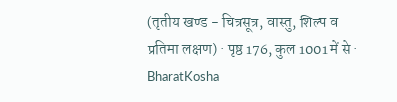(तृतीय खण्ड - चित्रसूत्र, वास्तु, शिल्प व प्रतिमा लक्षण) · पृष्ठ 176, कुल 1001 में से · BharatKosha